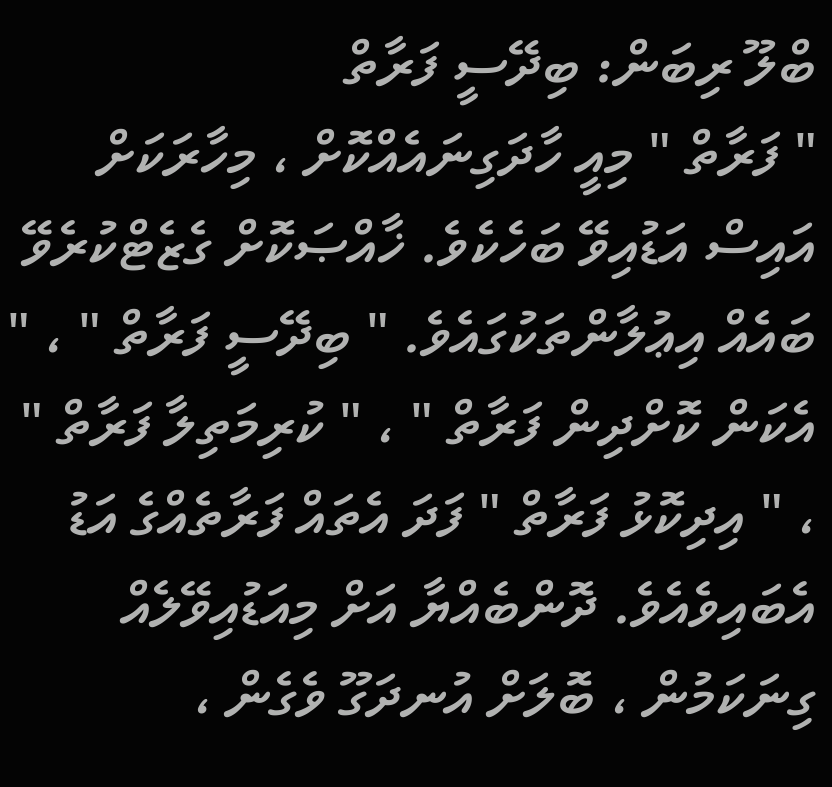ބްލޫ ރިބަން: ބިދޭސީ ފަރާތް
" ފަރާތް " މިއީ ހާދަގިނައެއްކޮށް ، މިހާރަކަށް އައިސް އަޑުއިވޭ ބަހެކެވެ. ޚާއްޞަކޮށް ގެޒެޓްކުރެވޭ ބައެއް އިޢުލާންތަކުގައެވެ. " ބިދޭސީ ފަރާތް " ، " އެކަން ކޮށްދިން ފަރާތް " ، " ކުރިމަތިލާ ފަރާތް " ، " އިދިކޮޅު ފަރާތް " ފަދަ އެތައް ފަރާތެއްގެ އަޑު އެބައިވެއެވެ. ދޮންބެއްޔާ އަށް މިއަޑުއިވޭލެއް ގިނަކަމުން ، ބޮލަށް އުނދަގޫ ވެގެން ،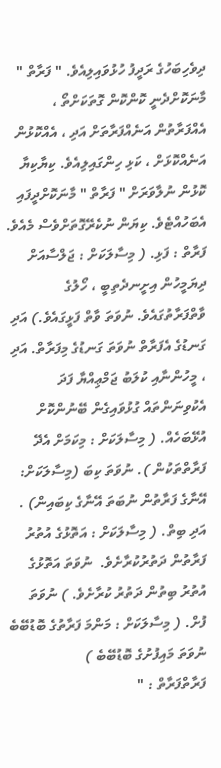ދިވެހިބަހުގެ ރަދީފު ހުޅުވައިލިއެވެ. " ފަރާތް " މާނަކޮށްދެނީ ކޮންކޮން ގޮތަކަށްތޯ ، އެއްފަރާތުން އަނެއްފަރާތަށް އަދި ، އެއްކޮޅުން އަނެއްކޮޅަށް ، ކަޅި ހިންގައިލިއެވެ. ކިޔާކިޔާ ކޮޅުން ނުލާވަރަށް " ފަރާތް " މާނަކޮށްދީފައި އެބަހުއްޓެވެ. ކިޔަން ނުކެރޭގޮތަށްވެސް މެއެވެ.
ފަރާތް : ފަޅި. ( މިސާލަކަށް : ޖަލްސާއަށް ދިޔަމީހުން އިށީނދެތިބީ ، ހޯލުގެ ވާތްފަރާތުގައެވެ. ނުވަތަ ވާތް ފަޅީގައެވެ.) އަދި ގަނޑުގެ އެފަރާތް ނުވަތަ ގަނޑުގެ މިފަރާތް. އަދި ، މީހުންނާއި ކުލަބު ޖަމްޢިއްޔާ ފަދަ އެކުވިނަންތައް ގުޅުވައިގެން ބޭނުންކޮށް އުޅޭބަހެއް. ( މިސާލަކަށް : މިކަމަށް އެދޭ ފަރާތްތަކުން ). ނުވަތަ ކިބަ (މިސާލަކަށް: އޭނާގެ ފަރާތުން ނުބަތަ އޭނާގެ ކިބައިން) . އަދި ބިތް. ( މިސާލަކަށް : އަތޮޅުގެ އުތުރު ފަރާތުން ދަތުރުކުރާށެވެ.  ނުވަތަ އަތޮޅުގެ އުތުރު ބިތުން ދަތުރު ކުރާށެވެ. ) ނުވަތަ ފުށް. ( މިސާލަކަށް : މަންމަ ފަރާތުގެ ބޮޑުބޭބެ ނުވަތަ މައިފުށުގެ ބޮޑުބޭބެ )
ފަރާތްފަރާތް : "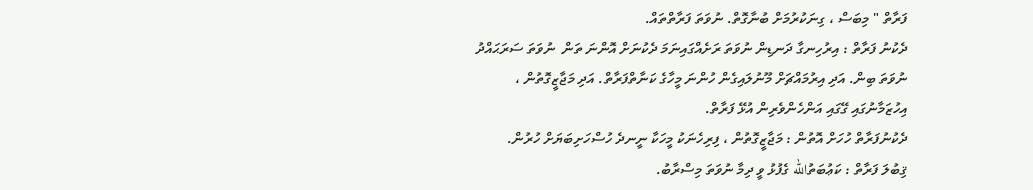ފަރާތް " މިބަސް ، ގިނަކުރުމަށް ބުނާގޮތް. ނުވަތަ ފަރާތްތައް.
ދެކުނު ފަރާތް : އިރުހިނގާ ދަނޑިން ނުވަތަ ރަށެއްގައިނަމަ ދެކުނަށް އޮންނަ ތަން  ނުވަތަ ސަރަޙައްދު ނުވަތަ ބިން. އަދި އިރުމައްޗަށް މޫނުލައިގެން ހުންނަ މީހާގެ ކަނާތްފަރާތް. އަދި މަޖާޒީގޮތުން ، އިހުޒަމާނުގައި ގޭގައި އަންހެންވެރިން އުޅޭ ފަރާތް.
ދެކުނުފަރާތް ހުހަށް އޮތުން : މަޖާޒީގޮތުން ، ފިރިހެނަކު މީހަކާ ނީނދެ ހުސްހަށިބަޔަށް ހުރުން.
ޤިބުލަ ފަރާތް : ކަޢުބަތުالله ގެފުޅު ވީ ދިމާ ނުވަތަ މިސްރާބު.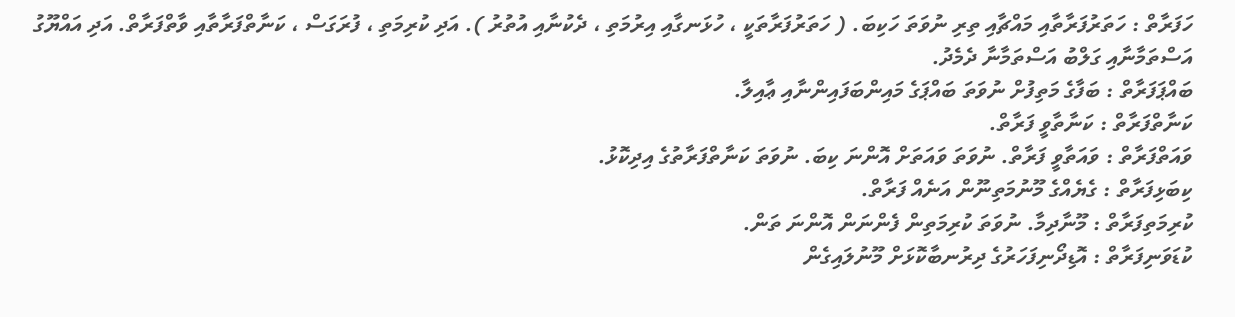ހަފަރާތް : ހަތަރުފަރާތާއި މައްޗާއި ތިރި ނުވަތަ ހަކިބަ. ( ހަތަރުފަރާތަކީ ، ހުޅަނގާއި އިރުމަތި ، ދެކުނާއި އުތުރު ). އަދި ކުރިމަތި ، ފުރަގަސް ، ކަނާތްފަރާތާއި ވާތްފަރާތް. އަދި އައްޔޫގު އަސްތަމާނާއި ގަލްބު އަސްތަމާނާ ދެމެދު.
ބައްޕަފަރާތް : ބަފާގެ މަތިފުށް ނުވަތަ ބައްޕަގެ މައިންބަފައިންނާއި ޢާއިލާ.
ކަނާތްފަރާތް : ކަނާތާވީ ފަރާތް.
ވައަތްފަރާތް : ވައަތާވީ ފަރާތް. ނުވަތަ ވައަތަށް އޮންނަ ކިބަ. ނުވަތަ ކަނާތްފަރާތުގެ އިދިކޮޅު.
ކިބަޅިފަރާތް : ގެޔެއްގެ މޫނުމަތިނޫން އަނެއް ފަރާތް.
ކުރިމަތިފަރާތް : މޫނާދިމާ. ނުވަތަ ކުރިމަތިން ފެންނަން އޮންނަ ތަން.
ކުޑަވަނިފަރާތް : އޮޑިދޯނިފަހަރުގެ ދިރުނބާކޮޅަށް މޫނުލައިގެން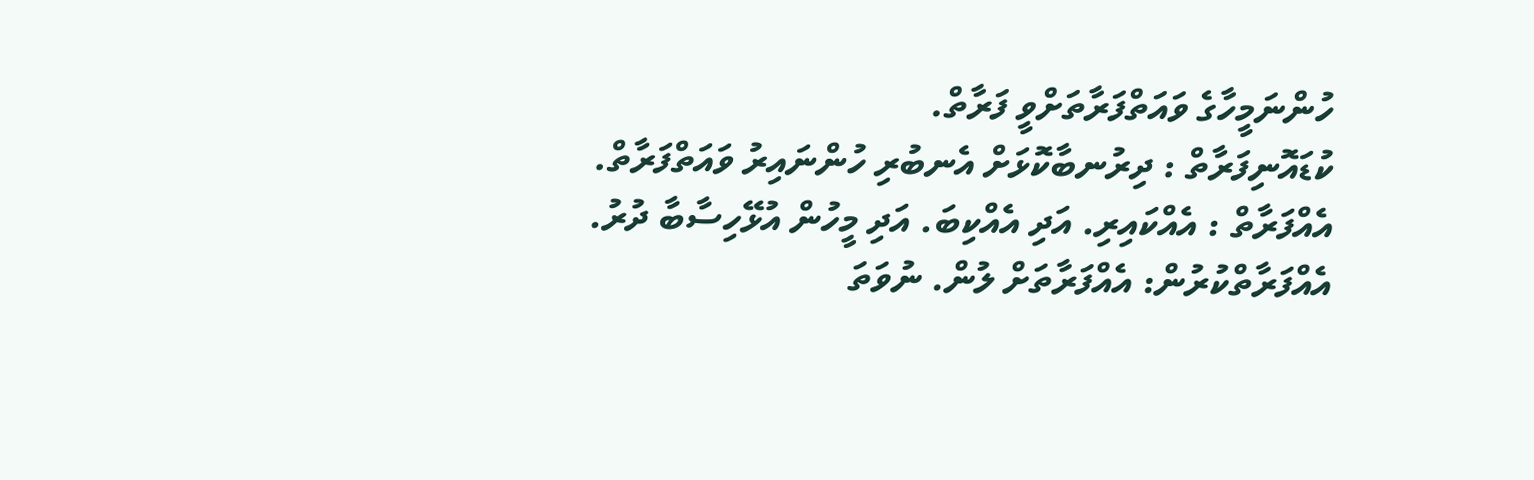ހުންނަމީހާގެ ވައަތްފަރާތަށްވީ ފަރާތް.
ކުޑައޮނިފަރާތް : ދިރުނބާކޮޅަށް އެނބުރި ހުންނައިރު ވައަތްފަރާތް.
އެއްފަރާތް : އެއްކައިރި. އަދި އެއްކިބަ. އަދި މީހުން އުޅޭހިސާބާ ދުރު.
އެއްފަރާތްކުރުން: އެއްފަރާތަށް ލުން. ނުވަތަ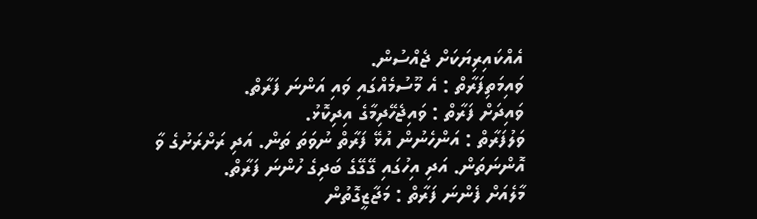އެއްކައިރިޔަކަށް ޖެއްސުން.
ވައިމަތިފަރާތް : އެ މޫސުމެއްގައި ވައި އަންނަ ފަރާތް.
ވައިދަށް ފަރާތް : ވައިޖެހޭދިމާގެ އިދިކޮޅު.
ވަލުފަރާތް : އަންހެނުން އުޅޭ ފަރާތް ނުވަތަ ތަން. އަދި ރަށްރަށުގެ ވާ އޮންނަތަން. އަދި އިހުގައި ގޭގޭގެ ބަދިގެ ހުންނަ ފަރާތް.
މާލެއަށް ފެންނަ ފަރާތް : މަޖާޒީގޮތުން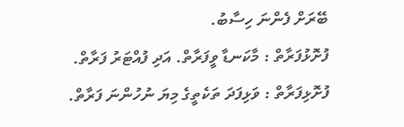ބޭރަށް ފެންނަ ހިސާބު.
ފުށޮޅުފަރާތް : މާކަނޑާ ވީފަރާތް. އަދި ފުއްޓަރު ފަރާތް.
ފުށޮޅިފަރާތް : ވަޅިފަދަ ތަކެތީގެ މިޔަ ނުހުންނަ ފަރާތް.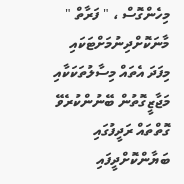މިހެންގޮސް ، " ފަރާތް " މާނަކޮށްދިނުމަށްޓަކައި މިފަދަ އެތައް މިސާލުތަކަކާއި މަޖާޒީގޮތުން ބޭނުންކުރެވޭ ގޮތްތައް ރަދީފުގައި ބަޔާންކޮށްދީފައި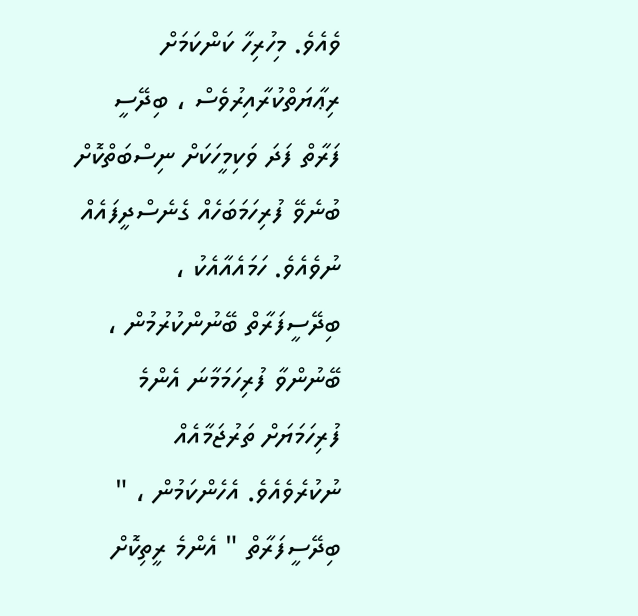ވެއެވެ. މިހުރިހާ ކަންކަމަށް ރިޢާޔަތްކުރާއިރުވެސް ، ބިދޭސީ ފަރާތް ފަދަ ވަކިމީހަކަށް ނިސްބަތްކޮށް ބުނެވޭ ފުރިހަމަބަހެއް ގެނެސްދީފައެއް ނުވެއެވެ. ހަމައެއާއެކު ، ބިދޭސީފަރާތް ބޭނުންކުރުމުން ، ބޭނުންވާ ފުރިހަމަމާނަ އެންމެ ފުރިހަމަޔަށް ތަރުޖަމާއެއް ނުކުރެވެއެވެ. އެހެންކަމުން ، " ބިދޭސީފަރާތް " އެންމެ ރީތިކޮށް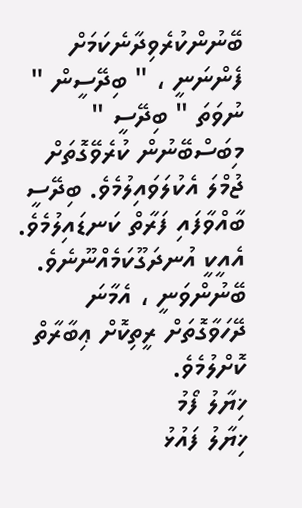ބޭނުންކުރެވިދާނެކަމަށް ފެންނަނީ ، " ބިދޭސީން " ނުވަތަ " ބިދޭސީ " މިބަސްބޭނުން ކުރެވޭގޮތަށް ޖުމްލަ އެކުލަވައިލުމެވެ. ބިދޭސީ ބާއްވާފައި ފަރާތް ކަނޑައިލުމެވެ. އެއީކީ އުނދަގޫކަމެއްނޫނެވެ. ބޭނުންވަނީ ، އެމާނަ ދޭހަވާގޮތަށް ރީތިކޮށް ޢިބާރާތް ކޮށްލުމެވެ.
ޚިޔާލު ފޯމު
ޚިޔާލު ފައުޅު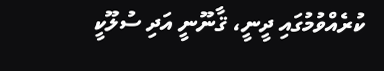ކުރެއްވުމުގައި ދީނީ، ޤާނޫނީ އަދި ސުލޫކީ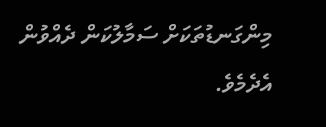މިންގަނޑުތަކަށް ސަމާލުކަން ދެއްވުން އެދެމެވެ.